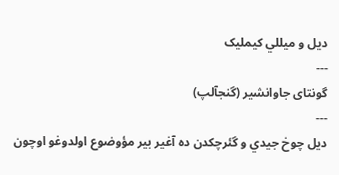ديل و ميللي کيمليک
---
گونتای جاوانشیر (گنجآلپ)
---
ديل چوخ جيدي و گئرچکدن ده آغير بير مؤوضوع اولدوغو اوچون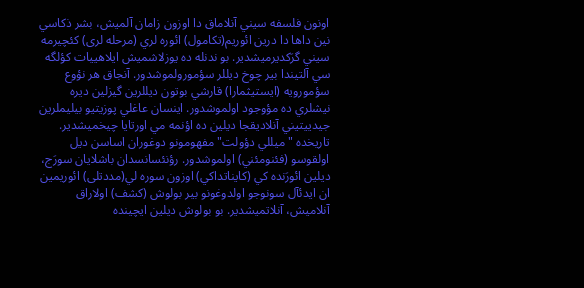اونون فلسفه سيني آنلاماق دا اوزون زامان آلميش، بشر ذکاسي نين داها دا درين ائوريم(تکامول) ائوره لري (مرحله لری) کئچيرمه سيني گرَکديرميشدير. بو ندنله ده يوزلاشميش ايلاهييات کؤلگه سي آلتيندا بير چوخ ديللر سؤمورولموشدور. آنجاق هر نؤوع سؤمورويه (ایستیثمارا) قارشي بوتون ديللرين گيزلين ديره نيشلري ده مؤوجود اولموشدور. اينسان عاغلي پوزيتيو بيليملرين جيدييتيني آنلاديقجا ديلين ده اؤنمه مي اورتايا چيخميشدير. تاريخده "ميللي دؤولت" مفهومونو دوغوران اساسن ديل اولقوسو (فئنومئني) اولموشدور. رؤنئسانسدان باشلايان سورَج، ديلين ائورَنده کي (کايناتداکي) اوزون سوره لي(مددتلی) ائوريمين ان ايدئآل سونوجو اولدوغونو بير بولوش (کشف) اولاراق آنلاميش، آنلاتميشدير. بو بولوش ديلين ايچينده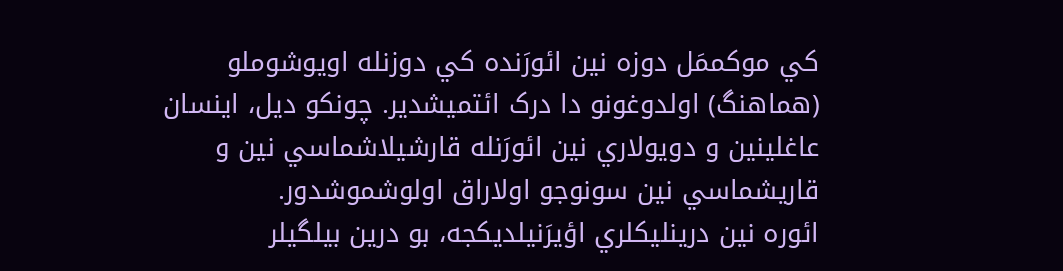کي موکممَل دوزه نين ائورَنده کي دوزنله اويوشوملو (هماهنگ) اولدوغونو دا درک ائتميشدير. چونکو ديل، اينسان عاغلينين و دويولاري نين ائورَنله قارشيلاشماسي نين و قاريشماسي نين سونوجو اولاراق اولوشموشدور.
ائوره نين درينليکلري اؤيرَنیلديکجه، بو درين بيلگيلر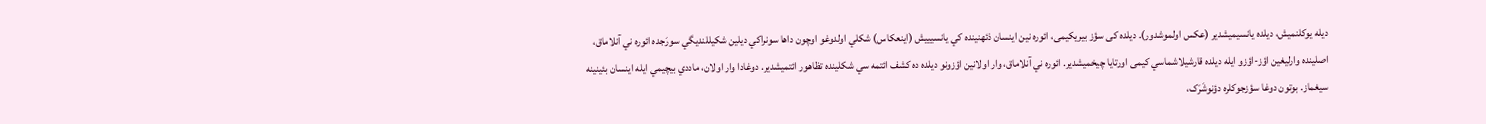ديله يوکلنميش، ديلده يانسيميشدير (عکس اولموشدور). ديلده کی سؤز بیریکیمی، ائوره نين اينسان ذئهنينده کي يانسيييش (اینعکاس) شکلي اولدوغو اوچون داها سونراکي ديلين شکيللنديگي سورَجده ائوره ني آنلاماق، اصلینده وارليغين اؤز-اؤزو ايله ديلده قارشيلاشماسي کیمی اورتايا چيخميشدير. ائوره ني آنلاماق، وار اولانين اؤزونو ديلده ده کشف ائتمه سي شکلينده تظاهور ائتميشدير. دوغادا وار اولان، ماددي بيچيمي ايله اينسان بئينينه سيغماز. بوتون دوغا سؤزجوکلره دؤنوشَرَک،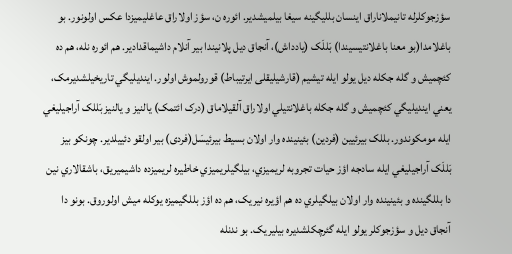سؤزجوکلرله تانیملاناراق اينسان بلليگينه سيغا بيلميشدير. ائوره ن، سؤز اولاراق عاغلیمیزدا عکس اولونور. بو باغلامدا(بو معنا باغلانتیسیندا) بَللَک (يادداش)، آنجاق ديل پلانيندا بير آنلام داشيماقدادير. هم ائوره نله، هم ده کئچميش و گله جکله ديل يولو ايله تيشيم (قارشیلیقلی ایرتیباط) قورولموش اولور. اينديليگي تاريخيلشديرمک، يعني اينديليگي کئچميش و گله جکله باغلانتيلي اولاراق آلقيلاماق (درک ائتمک) يالنيز و يالنيز بَللک آراجيليغي ايله مومکوندور. بللک بيرئيين (فردين) بئينينده وار اولان بسيط بيرئيسَل(فردی) بير اولقو دئييلدير. چونکو بيز بَللَک آراجيليغي ايله سادجه اؤز حيات تجروبه لريميزي، بيلگيلريميزي خاطيره لريميزده داشيميريق، باشقالاري نين دا بللگينده و بئينينده وار اولان بيلگيلري ده هم اؤيره نيريک، هم ده اؤز بللگيميزه يوکله ميش اولوروق. بونو دا آنجاق ديل و سؤزجوکلر يولو ايله گئرچکلشديره بيليريک. بو ندنله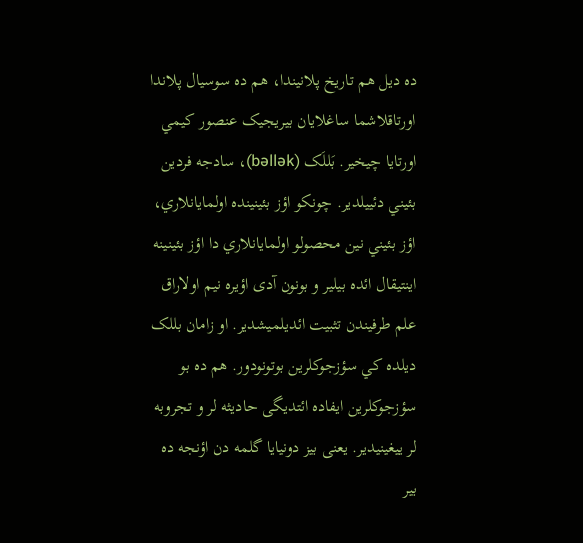ده ديل هم تاريخ پلانيندا، هم ده سوسيال پلاندا اورتاقلاشما ساغلايان بيريجيک عنصور کيمي اورتايا چيخير. بَللَک (bəllək)، سادجه فردين بئيني دئييلدير. چونکو اؤز بئينينده اولمايانلاري، اؤز بئيني نين محصولو اولمايانلاري دا اؤز بئينينه اينتيقال ائده بيلير و بونون آدی اؤیره نیم اولاراق علم طرفیندن تثبیت ائدیلمیشدیر. او زامان بللک ديلده کي سؤزجوکلرين بوتونودور. هم ده بو سؤزجوکلرین ایفاده ائتدیگی حادیثه لر و تجروبه لر ییغینیدیر. یعنی بيز دونيايا گلمه دن اؤنجه ده بير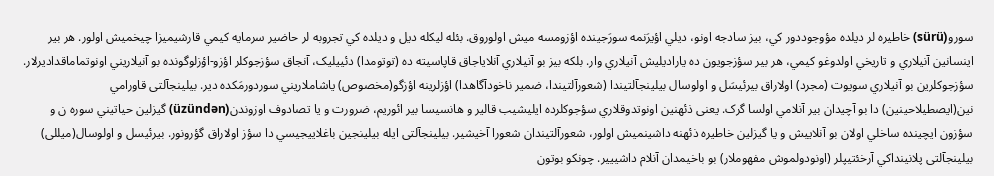سورو(sürü) خاطيره لر ديلده مؤوجوددور کي، بيز سادجه اونو، ديلي اؤيرَنمه سورَجينده اؤزومسه ميش اولوروق. بئله ليکله ديل و ديلده کي تجروبه لر حاضير سرمايه کيمي قارشيميزا چيخميش اولور. هر بير اينسانين آنيلاري و تاريخي اولدوغو کيمي، هر بير سؤزجويون ده ياراديليش آنيلاري وار. بلکه بيز بو آنيلاري آنلاياجاق قاپاسيته ده (توتومدا) دئييليک، آنجاق سؤزجوکلر اؤزو-اؤزلوگونده بو آنيلاريني اونوتماماقداديرلار. سؤزجوکلرين بو آنيلاري سويوت (مجرد) اولاراق بيرئيسَل و اولوسال بیلینجآلتیندا (شعورآلتیندا، ضمیر ناخودآگاهدا) اؤزلرينه اؤزگو(مخصوص) ياشاملاريني سوردورمَکده دير. بیلینجآلتی قاورامي نين(ایصطیلاحینین) دا بو آچيدان بير آنلامي اولسا گرک. یعنی ذئهنين اونوتدوقلاري سؤجوکلرده ایلیشیب قالير و هانسيسا بير ائوريم، ضرورت و يا تصادوف اوزوندن(üzündən) گيزلين حياتيني سوره ن و سؤزون ايچينده ساخلي اولان بو آنلاييش و يا گيزلين خاطيره ذئهنه داشينميش اولور، شعورآلتيندان شعورا آخيشير. بیلینجآلتی ايله بيلينجين باغلاييجيسي دا سؤز اولاراق گؤرونور. بيرئيسل و اولوسال(میللی) بیلینجآلتی پلانينداکي آرخئتيپلر (اونودولموش مفهوملار) بو باخيمدان آنلام داشييير. چونکو بوتون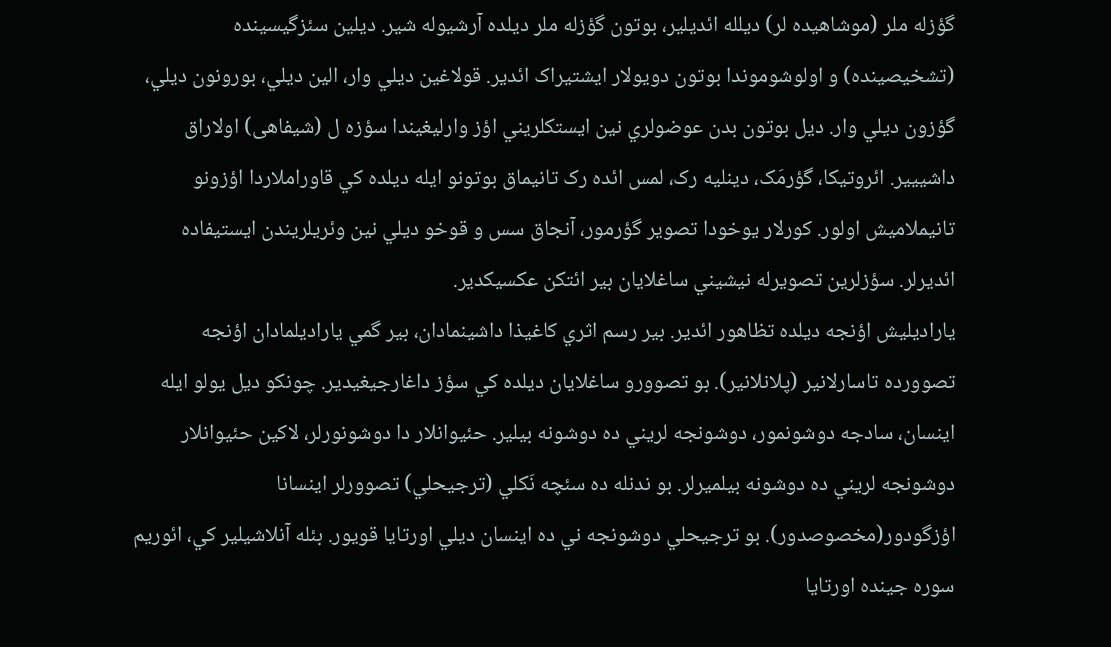گؤزله ملر (موشاهيده لر) ديلله ائديلير، بوتون گؤزله ملر ديلده آرشيوله شير. ديلين سئزگيسينده (تشخيصينده) و اولوشوموندا بوتون دويولار ايشتيراک ائدير. قولاغين ديلي وار، الين ديلي، بورونون ديلي، گؤزون ديلي وار. ديل بوتون بدن عوضولري نين ايستکلريني اؤز وارليغيندا سؤزه ل (شیفاهی) اولاراق داشييير. ائروتيکا، گؤرمَک، دينليه رک، لمس ائده رک تانیماق بوتونو ايله ديلده کي قاوراملاردا اؤزونو تانيملاميش اولور. کورلار يوخودا تصوير گؤرمور، آنجاق سس و قوخو ديلي نين وئريلريندن ايستيفاده ائديرلر. سؤزلرين تصويرله نيشيني ساغلايان بير ائتکن عکسيکدير.
ياراديليش اؤنجه ديلده تظاهور ائدير. بير رسم اثري کاغيذا داشينمادان، بير گمي ياراديلمادان اؤنجه تصوورده تاسارلانير (پلانلانير). بو تصوورو ساغلايان ديلده کي سؤز داغارجيغيدير. چونکو ديل يولو ايله اينسان، سادجه دوشونمور، دوشونجه لريني ده دوشونه بيلير. حئیوانلار دا دوشونورلر، لاکين حئیوانلار دوشونجه لريني ده دوشونه بيلميرلر. بو ندنله ده سئچه نَکلي (ترجیحلي) تصوورلر اينسانا اؤزگودور(مخصوصدور). بو ترجیحلي دوشونجه ني ده اينسان ديلي اورتايا قويور. بئله آنلاشيلير کي، ائوريم سوره جينده اورتايا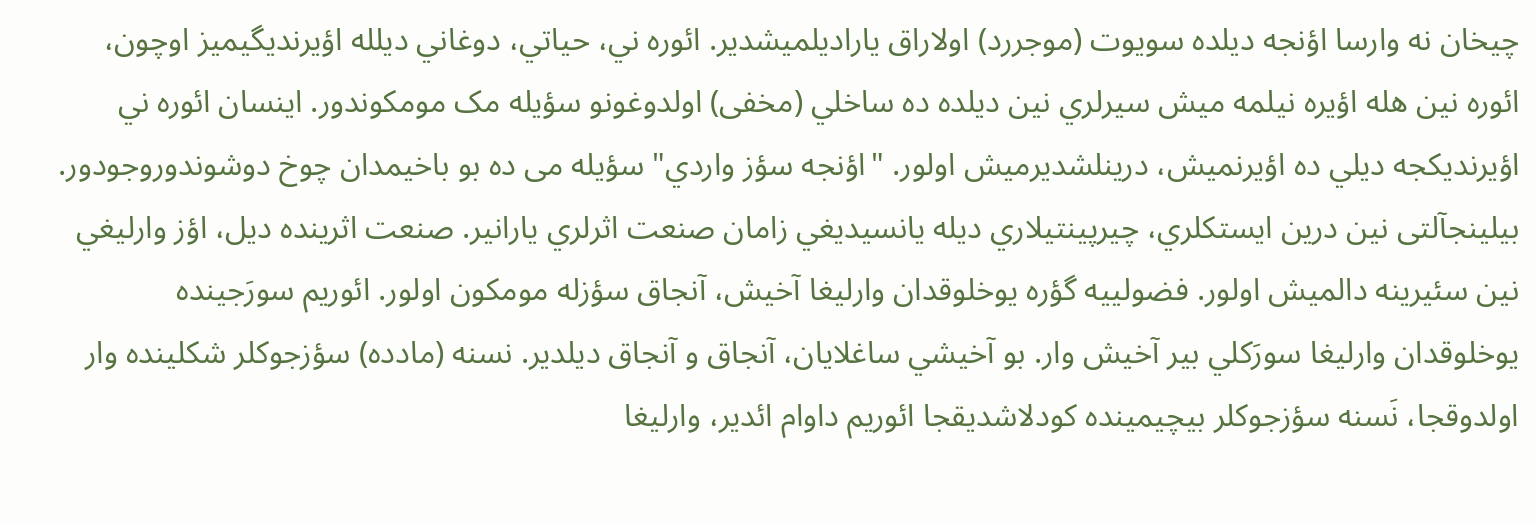چيخان نه وارسا اؤنجه ديلده سويوت (موجررد) اولاراق ياراديلميشدير. ائوره ني، حياتي، دوغاني ديلله اؤيرنديگيميز اوچون، ائوره نين هله اؤيره نيلمه ميش سيرلري نين ديلده ده ساخلي (مخفی) اولدوغونو سؤيله مک مومکوندور. اينسان ائوره ني اؤيرنديکجه ديلي ده اؤيرنميش، درينلشديرميش اولور. "اؤنجه سؤز واردي" سؤيله می ده بو باخيمدان چوخ دوشوندوروجودور. بیلینجآلتی نين درين ايستکلري، چيرپينتيلاري ديله يانسيديغي زامان صنعت اثرلري يارانير. صنعت اثرينده ديل، اؤز وارليغي نين سئيرينه دالميش اولور. فضولييه گؤره يوخلوقدان وارليغا آخيش، آنجاق سؤزله مومکون اولور. ائوريم سورَجينده يوخلوقدان وارليغا سورَکلي بير آخيش وار. بو آخيشي ساغلايان، آنجاق و آنجاق ديلدير. نسنه (مادده) سؤزجوکلر شکلينده وار اولدوقجا، نَسنه سؤزجوکلر بيچيمينده کودلاشديقجا ائوريم داوام ائدير، وارليغا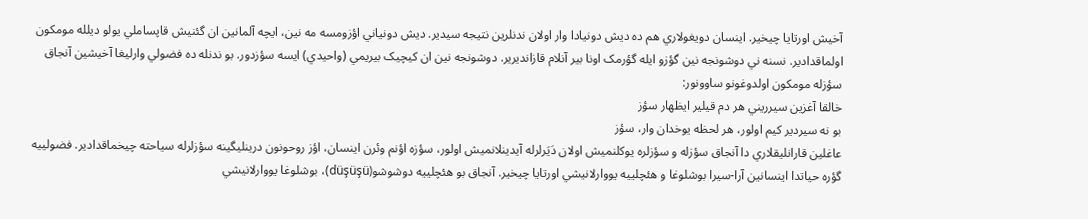آخيش اورتايا چيخير. اينسان دويغولاري هم ده ديش دونيادا وار اولان ندنلرين نتيجه سيدير. ديش دونياني اؤزومسه مه نين، ايچه آلمانين ان گئنيش قاپساملي يولو ديلله مومکون اولماقدادير. نسنه ني دوشونجه نين گؤزو ايله گؤرمک اونا بير آنلام قازانديرير. دوشونجه نين ان کيچيک بيريمي (واحيدي) ايسه سؤزدور. بو ندنله ده فضولي وارليغا آخيشين آنجاق سؤزله مومکون اولدوغونو ساوونور:
خالقا آغزين سيرريني هر دم قيلير ايظهار سؤز
بو نه سيردير کيم اولور، هر لحظه يوخدان وار، سؤز
عاغلين قارانليقلاري دا آنجاق سؤزله و سؤزلره يوکلنميش اولان دَيَرلرله آيدينلانميش اولور، سؤزه اؤنم وئرن اينسان، اؤز روحونون درينليگينه سؤزلرله سياحته چيخماقدادير. فضولييه گؤره حياتدا اينسانين آرا-سيرا بوشلوغا و هئچلييه يووارلانيشي اورتايا چيخير. آنجاق بو هئچلييه دوشوشو(düşüşü)، بوشلوغا يووارلانيشي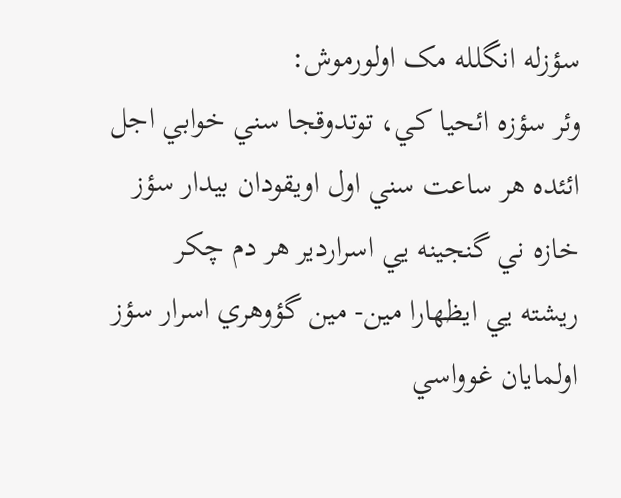سؤزله انگلله مک اولورموش:
وئر سؤزه ائحيا کي، توتدوقجا سني خوابي اجل
ائئده هر ساعت سني اول اويقودان بيدار سؤز
خازه ني گنجينه يي اسراردير هر دم چکر
ريشته يي ايظهارا مين- مين گؤوهري اسرار سؤز
اولمايان غوواسي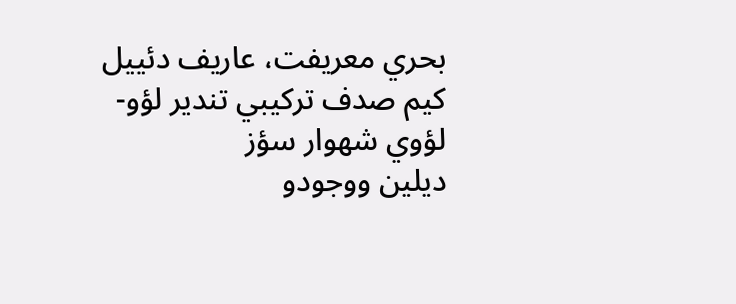بحري معريفت، عاريف دئييل
کيم صدف ترکيبي تندير لؤو-لؤوي شهوار سؤز
ديلين ووجودو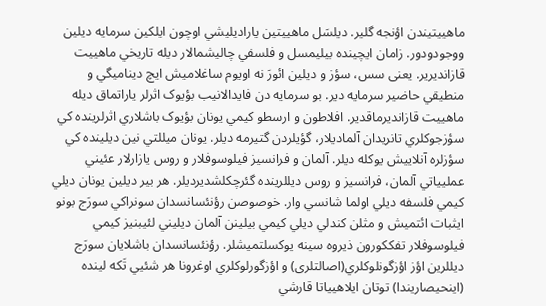ماهييتيندن اؤنجه گلير. ديلسَل ماهييتين ياراديليشي اوچون ايلکين سرمايه ديلين ووجودودور. زامان ايچينده بيليمسل و فلسفي چاليشمالار ديله تاريخي ماهييت قازانديرير. یعنی سس، سؤز و ديلين ائورَ نه اويوم ساغلاميش ايچ ديناميگي و منطيقي حاضير سرمايه دير. بو سرمايه دن فايدالانيب بؤيوک اثرلر ياراتماق ديله ماهييت قازانديرماقدير. افلاطون و ارسطو کيمي يونان بؤيوک باشلاري اثرلرينده کي سؤزجوکلري تانريدان آلماديلار، گؤيلردن گتيرمه ديلر. يونان میللتي نين ديلينده کي سؤزلره آنلاييش يوکله ديلر. آلمان و فرانسيز فيلوسوفلار و روس يازارلار عئيني عمليياتي آلمان، فرانسيز و روس ديللرينده گئرچکلشديرديلر. هر بير ديلين يونان ديلي کيمي فلسفه ديلي اولما شانسي وار. خوصوصن رؤنئسانسدان سونراکي سورَج بونو ايثبات ائتميش و مثلن کندلي ديلي کيمي بيلينن آلمان ديليني لئيبنيز کيمي فيلوسوفلار تفککورون ذيروه سينه يوکسلتميشلر. رؤنئسانسدان باشلايان سورَج ديللرين اؤز اؤزگونلوکلري(اصالتلری) و اؤزگورلوکلري اوغرونا هر شئيي تَکه لينده (اينحيصاريندا) توتان ايلاهيياتا قارشي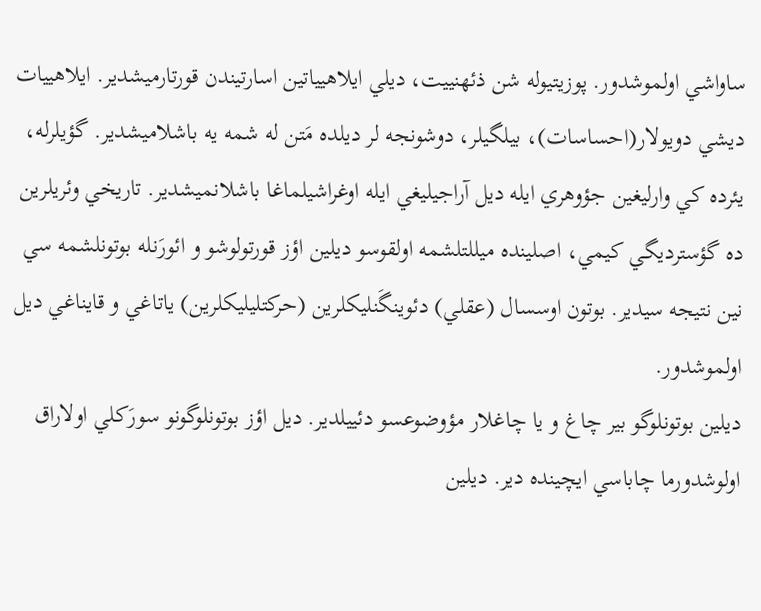ساواشي اولموشدور. پوزيتيوله شن ذئهنييت، ديلي ايلاهيياتين اسارتيندن قورتارميشدير. ايلاهييات ديشي دويولار(احساسات)، بيلگيلر، دوشونجه لر ديلده مَتن له شمه يه باشلاميشدير. گؤيلرله، يئرده کي وارليغين جؤوهري ايله ديل آراجيليغي ايله اوغراشيلماغا باشلانميشدير. تاريخي وئريلرين ده گؤسترديگي کيمي، اصلینده میللتلشمه اولقوسو ديلين اؤز قورتولوشو و ائورَنله بوتونلشمه سي نين نتيجه سيدير. بوتون اوسسال (عقلي) دئوينگَنليکلرين (حرکتليليکلرين) ياتاغي و قايناغي ديل اولموشدور.
ديلين بوتونلوگو بير چاغ و يا چاغلار مؤوضوعسو دئييلدير. ديل اؤز بوتونلوگونو سورَکلي اولاراق اولوشدورما چاباسي ايچينده دير. ديلين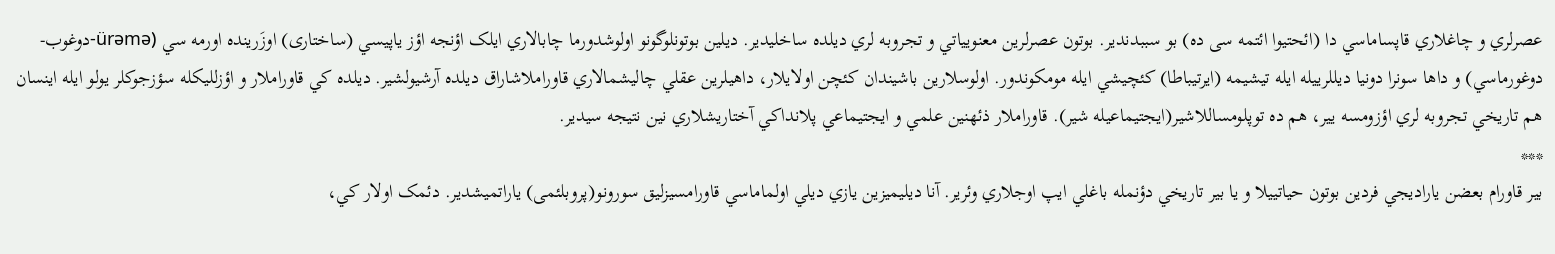عصرلري و چاغلاري قاپساماسي دا (ائحتیوا ائتمه سی ده) بو سببدندير. بوتون عصرلرين معنويياتي و تجروبه لري ديلده ساخليدير. ديلين بوتونلوگونو اولوشدورما چابالاري ايلک اؤنجه اؤز ياپيسي (ساختاری) اوزَرينده اورمه سي (ürəmə-دوغوب-دوغورماسي) و داها سونرا دونيا ديللرييله ايله تيشيمه (ايرتيباطا) کئچيشي ايله مومکوندور. اولوسلارين باشيندان کئچن اولايلار، داهيلرين عقلي چاليشمالاري قاوراملاشاراق ديلده آرشيولشير. ديلده کي قاوراملار و اؤزلليکله سؤزجوکلر يولو ايله اينسان هم تاریخي تجروبه لري اؤزومسه ییر، هم ده توپلومساللاشیر(ايجتيماعيله شیر). قاوراملار ذئهنين علمي و ايجتيماعي پلانداکي آختاريشلاري نين نتيجه سيدير.
***
بير قاورام بعضن ياراديجي فردين بوتون حياتييلا و يا بير تاريخي دؤنمله باغلي ايپ اوجلاري وئرير. آنا ديليميزين يازي ديلي اولماماسي قاورامسيزليق سورونو(پروبلئمی) ياراتميشدیر. دئمک اولار کي،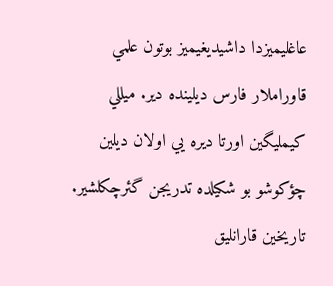عاغليميزدا داشيديغيميز بوتون علمي قاوراملار فارس ديلينده دير. ميللي کيمليگين اورتا ديره یي اولان ديلين چؤکوشو بو شکيلده تدريجن گئرچکلشير. تاريخين قارانليق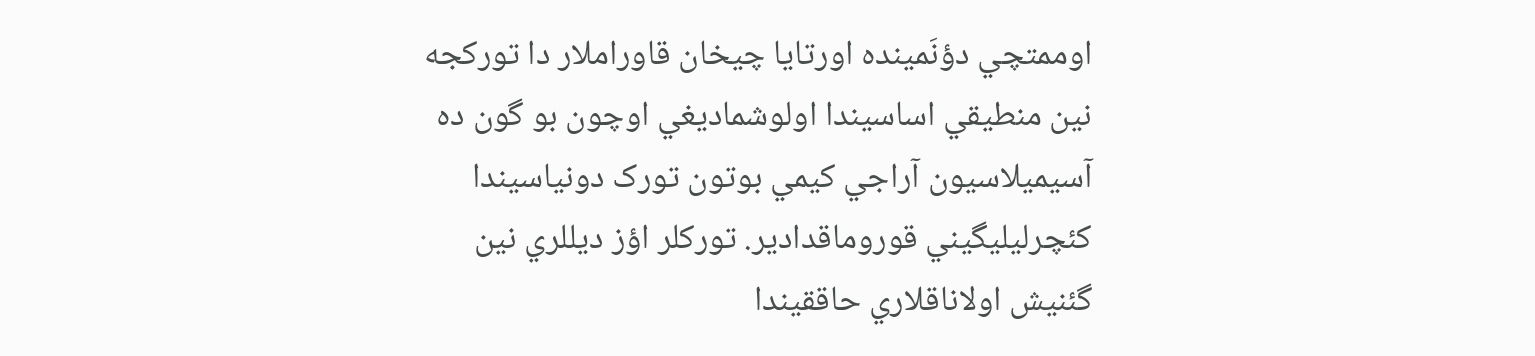اوممتچي دؤنَمينده اورتايا چيخان قاوراملار دا تورکجه نين منطيقي اساسيندا اولوشماديغي اوچون بو گون ده آسیمیلاسیون آراجي کيمي بوتون تورک دونياسيندا کئچرليليگيني قوروماقدادير. تورکلر اؤز ديللري نين گئنيش اولاناقلاري حاققيندا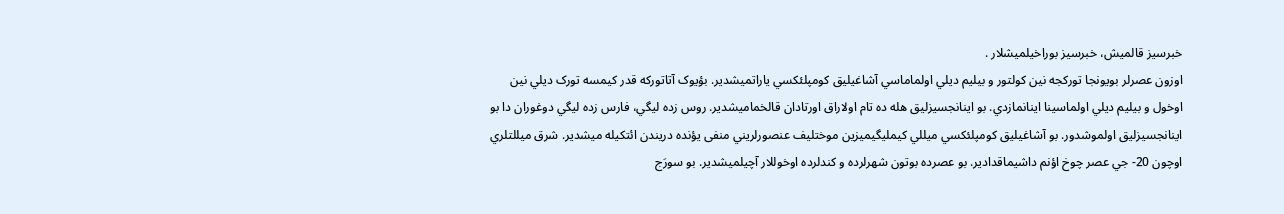خبرسيز قالميش، خبرسيز بوراخيلميشلار .
اوزون عصرلر بويونجا تورکجه نين کولتور و بيليم ديلي اولماماسي آشاغيليق کومپلئکسي ياراتميشدير. بؤيوک آتاتورکه قدر کيمسه تورک ديلي نين اوخول و بيليم ديلي اولماسينا اينانمازدي. بو اينانجسیزلیق هله ده تام اولاراق اورتادان قالخماميشدير. روس زده ليگي، فارس زده ليگي دوغوران دا بو اينانجسیزلیق اولموشدور. بو آشاغيليق کومپلئکسي ميللي کيمليگيميزين موختليف عنصورلريني منفی یؤنده دريندن ائتکيله ميشدير. شرق میللتلري اوچون 20- جي عصر چوخ اؤنم داشيماقدادير. بو عصرده بوتون شهرلرده و کندلرده اوخوللار آچيلميشدير. بو سورَج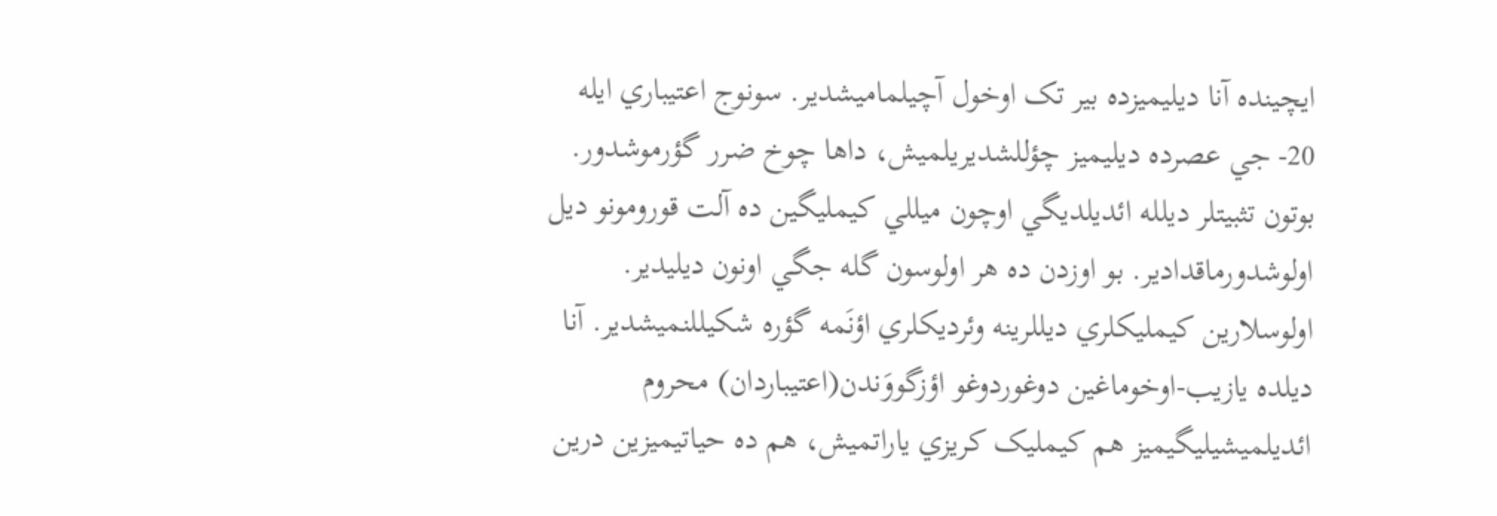ايچينده آنا ديليميزده بير تک اوخول آچيلماميشدير. سونوج اعتيباري ايله 20- جي عصرده ديليميز چؤللشديريلميش، داها چوخ ضرر گؤرموشدور. بوتون تثبیتلر ديلله ائديلديگي اوچون ميللي کيمليگين ده آلت قورومونو ديل اولوشدورماقدادير. بو اوزدن ده هر اولوسون گله جگي اونون ديليدير. اولوسلارين کيمليکلري ديللرينه وئرديکلري اؤنَمه گؤره شکيللنميشدیر. آنا ديلده يازيب-اوخوماغين دوغوردوغو اؤزگووَندن(اعتیباردان) محروم ائديلميشيليگيميز هم کيمليک کريزي ياراتميش، هم ده حياتيميزين درين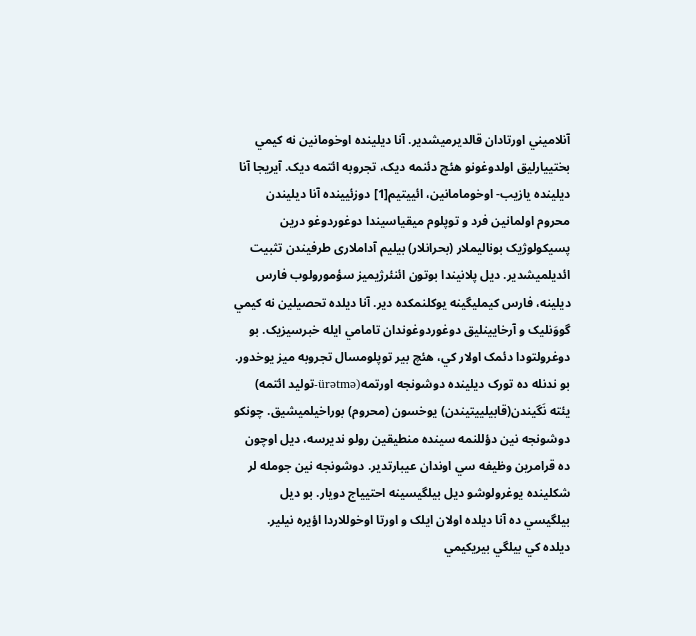آنلاميني اورتادان قالديرميشدير. آنا ديلينده اوخومانين نه کيمي بختييارليق اولدوغونو هئچ دئنمه ديک، تجروبه ائتمه دیک. آیریجا آنا دیلینده یازیب- اوخومامانین، ائییتیم[1] دوزئیینده آنا دیلیندن محروم اولمانین فرد و توپلوم میقیاسیندا دوغوردوغو درین پسیکولوژیک بونالیملار (بحرانلار) بیلیم آداملاری طرفیندن تثبیت ائدیلمیشدیر. ديل پلانيندا بوتون ائنئرژيميز سؤمورولوب فارس ديلينه، فارس کيمليگينه يوکلنمکده دير. آنا ديلده تحصيلين نه کيمي گووَنليک و آرخايينليق دوغوردوغوندان تامامي ايله خبرسيزيک. بو دوغرولتودا دئمک اولار کي، هئچ بير توپلومسال تجروبه ميز يوخدور. بو ندنله ده تورک ديلينده دوشونجه اورتمه(ürətmə-تولید ائتمه) يئته نَگيندن(قابیلییتیندن) يوخسون (محروم) بوراخيلميشيق. چونکو دوشونجه نين دؤللنمه سينده منطيقين رولو نديرسه، ديل اوچون ده قرامرین وظيفه سي اوندان عيبارتدير. دوشونجه نين جومله لر شکلينده يوغرولوشو ديل بيلگيسينه احتيياج دويار. بو ديل بيلگيسي ده آنا ديلده اولان ايلک و اورتا اوخوللاردا اؤيره نيلير.
ديلده کي بيلگي بيريکيمي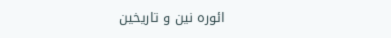ائوره نين و تاريخين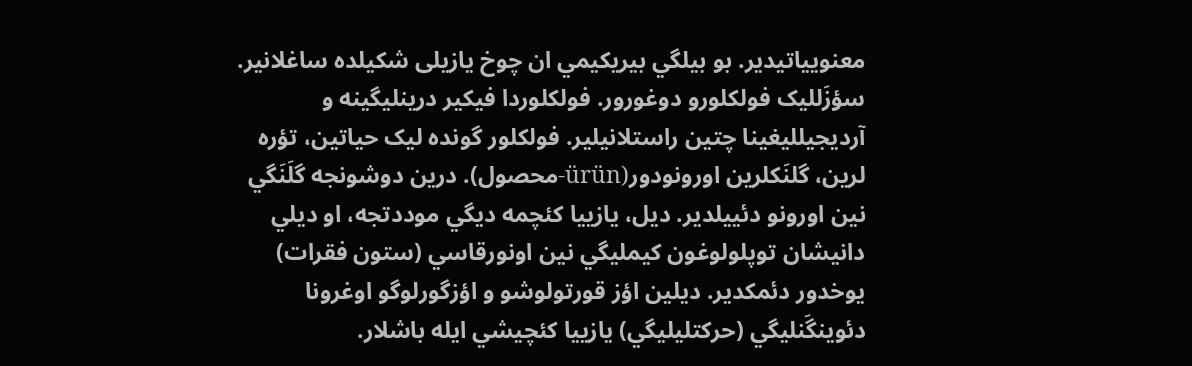معنويياتيدير. بو بيلگي بيريکيمي ان چوخ یازیلی شکیلده ساغلانیر. سؤزَلليک فولکلورو دوغورور. فولکلوردا فيکير درينليگينه و آردیجیللیغینا چتین راستلانیلیر. فولکلور گونده ليک حياتين، تؤره لرين، گلنَکلرين اورونودور(ürün-محصول). درين دوشونجه گلَنَگي نين اورونو دئييلدير. ديل، يازييا کئچمه ديگي موددتجه، او ديلي دانيشان توپلولوغون کيمليگي نين اونورقاسي (ستون فقرات) يوخدور دئمکدير. ديلين اؤز قورتولوشو و اؤزگورلوگو اوغرونا دئوينگَنليگي (حرکتليليگي) يازييا کئچيشي ايله باشلار.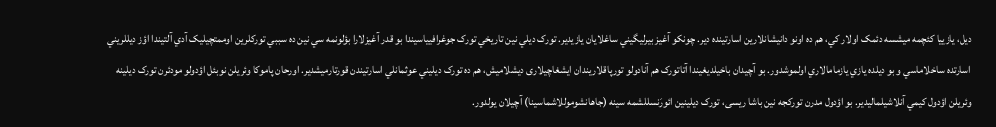ديل، يازييا کئچمه ميشسه دئمک اولار کي، هم ده اونو دانيشانلارين اسارتينده دير. چونکو آغيز بيرليگيني ساغلايان يازيدير. تورک ديلي نين تاريخي تورک جوغرافيياسيندا بو قدر آغيزلارا بؤلونمه سي نين ده سببي تورکلرين اوممتچيليک آدي آلتيندا اؤز ديللريني اسارتده ساخلاماسي و بو ديلده يازي يازمامالاري اولموشدور. بو آچيدان باخيلديغيندا آتاتورک هم آنادولو تورپاقلاريندان ایشغاچیلاری دیشلامیش، هم ده تورک ديليني عوثمانلي اسارتيندن قورتارميشدير. اورحان پاموکا وئريلن نوبئل اؤدولو مودئرن تورک ديلينه وئريلن اؤدول کيمي آنلاشيلماليدير. بو اؤدول مدرن تورکجه نین باشا ریسی، تورک دیلینین ائورَنسللشمه سینه (جاهانشوموللاشماسینا) آچیلان یولدور.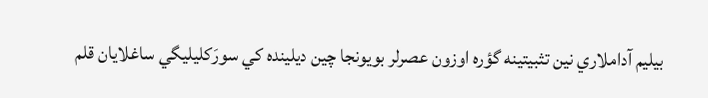بيليم آداملاري نين تثبیتينه گؤره اوزون عصرلر بويونجا چين ديلينده کي سورَکليليگي ساغلايان قلم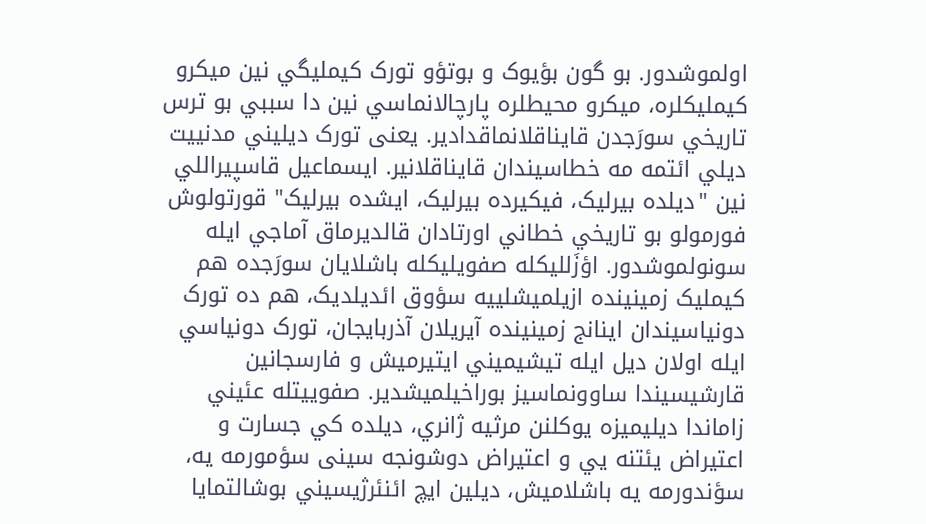اولموشدور. بو گون بؤيوک و بوتؤو تورک کيمليگي نين ميکرو کيمليکلره، میکرو محیطلره پارچالانماسي نين دا سببي بو ترس تاريخي سورَجدن قايناقلانماقدادير. یعنی تورک ديليني مدنييت ديلي ائتمه مه خطاسيندان قايناقلانير. ايسماعيل قاسپيراللي نين "ديلده بيرليک، فيکيرده بيرليک، ايشده بيرليک" قورتولوش فورمولو بو تاريخي خطاني اورتادان قالديرماق آماجي ايله سونولموشدور. اؤزَلليکله صفويليکله باشلايان سورَجده هم کيمليک زمينينده ازيلميشلييه سؤوق ائديلديک، هم ده تورک دونياسيندان اينانج زمينينده آيريلان آذربايجان، تورک دونياسي ايله اولان ديل ايله تيشيميني ايتيرميش و فارسجانين قارشيسيندا ساوونماسيز بوراخيلميشدير. صفوييتله عئيني زاماندا ديليميزه يوکلنن مرثيه ژانري، ديلده کي جسارت و اعتيراض يئتنه يي و اعتیراض دوشونجه سینی سؤمورمه يه، سؤندورمه یه باشلاميش، ديلين ايچ ائنئرژيسيني بوشالتمايا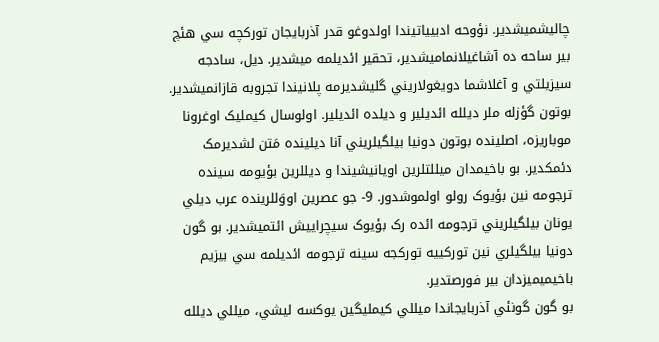چاليشميشدير. نؤوحه ادبيياتيندا اولدوغو قدر آذربايجان تورکچه سي هئچ بير ساحه ده آشاغيلانماميشدير، تحقیر ائدیلمه میشدیر. ديل، سادجه سيزيلتي و آغلاشما دويغولاريني گليشديرمه پلانيندا تجروبه قازانميشدير.
بوتون گؤزله ملر ديلله ائديلير و ديلده ائديلير. اولوسال کيمليک اوغرونا موباريزه، اصلینده بوتون دونيا بيلگيلريني آنا ديلينده مَتن لشديرمک دئمکدير. بو باخيمدان میللتلرين اويانيشيندا و ديللرين بؤيومه سينده ترجومه نين بؤيوک رولو اولموشدور. 9- جو عصرين اووَللرينده عرب ديلي يونان بيلگيلريني ترجومه ائده رک بؤيوک سيچراييش ائتميشدير. بو گون دونيا بيلگيلري نين تورکييه تورکجه سينه ترجومه ائديلمه سي بيزيم باخيميميزدان بير فورصتدير.
بو گون گونئي آذربايجاندا ميللي کيمليگين يوکسه ليشي، ميللي ديلله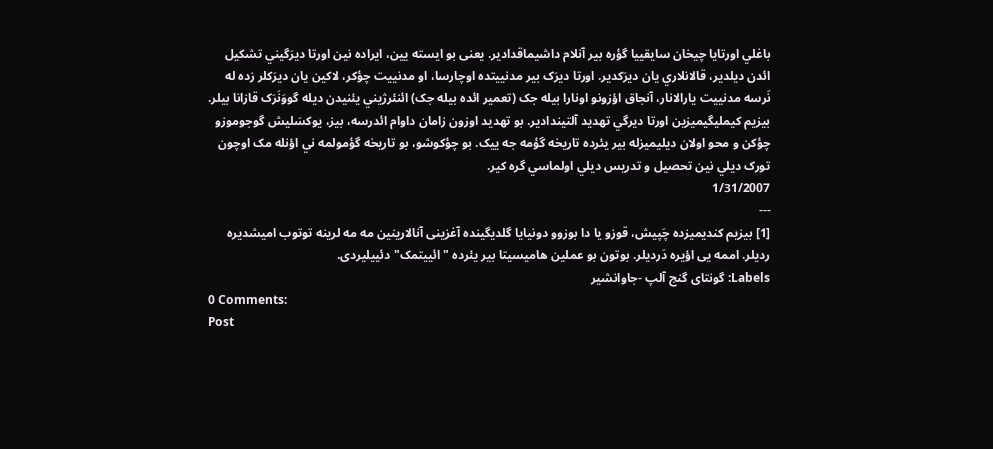باغلي اورتايا چيخان سايقييا گؤره بير آنلام داشيماقدادير. یعنی بو ايسته يين، ايراده نين اورتا ديرَگيني تشکيل ائدن ديلدير، قالانلاري يان ديرَکدير. اورتا ديرَک بير مدنييتده اوچارسا، او مدنييت چؤکر، لاکين يان ديرَکلر زده له نَرسه مدنييت يارالانار، آنجاق اؤزونو اونارا بيله جک (تعمير ائده بيله جک) ائنئرژيني يئنيدن ديله گووَنَرَک قازانا بيلر. بيزيم کيمليگيميزين اورتا ديرگي تهديد آلتيندادير. بو تهديد اوزون زامان داوام ائدرسه، بيز، يوکسَليش گوجوموزو چؤکن و محو اولان ديليميزله بير يئرده تاريخه گؤمه جه یيک. بو چؤکوشو، بو تاريخه گؤمولمه ني اؤنله مک اوچون تورک ديلي نين تحصيل و تدريس ديلي اولماسي گره کير.
1/31/2007
---
[1] بیزیم کندیمیزده چَپیش، قوزو یا دا بوزوو دونیایا گلدیگینده آغزینی آنالارینین مه مه لرینه توتوب امیشدیره ردیلر. اممه یی اؤیره دَردیلر. بوتون بو عملین هامیسیتا بیر یئرده "ائییتمک" دئییلیردی.
Labels: گونتای گنج آلپ -جاوانشیر
0 Comments:
Post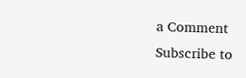a Comment
Subscribe to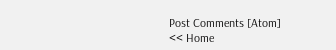Post Comments [Atom]
<< Home